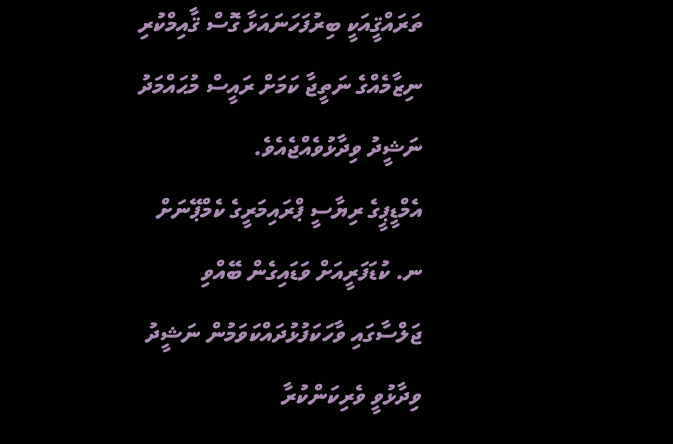ތަރައްޤީއަކީ ބިރުފަހަނައަޅާ ގޮސް ޤާއިމްކުރި ނިޒާމެއްގެ ނަތީޖާ ކަމަށް ރައީސް މުޙައްމަދު ނަޝީދު ވިދާޅުވެއްޖެއެވެ.
އެމްޑީޕީގެ ރިޔާސީ ޕްރައިމަރީގެ ކެމްޕޭނަށް ނ. ކުޑަފަރީއަށް ވަޑައިގެން ބޭއްވި ޖަލްސާގައި ވާހަކަފުޅުދައްކަވަމުން ނަޝީދު ވިދާޅުވީ ވެރިކަންކުރާ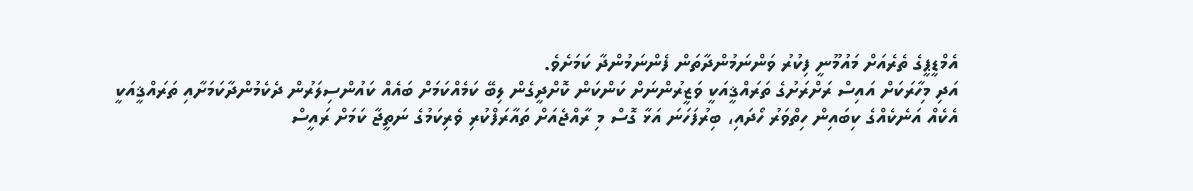އެމްޑީޕީގެ ތެރެއަށް މައުމޫނީ ފިކުރު ވަންނަމުންދާތަން ފެންނަމުންދާ ކަމަށެވެ.
އަދި މިހާރަކަށް އައިސް ރަށްރަށުގެ ތަރައްޤީއަކީ ވަޒީރުންނަށް ކަންކަން ކޮށްދީގެން ލިބޭ ކަމެއްކަމަށް ބައެއް ކައުންސިލަރުން ދެކެމުންދާކަމަށާއި ތަރައްޤީއަކީ އެކެއް އަނެކެއްގެ ކިބައިން ހިތްވަރު ހޯދައި، ބިރުފަހަނަ އަޅާ ގޮސް މި ރާއްޖެއަށް ތައާރަފްކުރި ވެރިކަމުގެ ނަތީޖާ ކަމަށް ރައީސް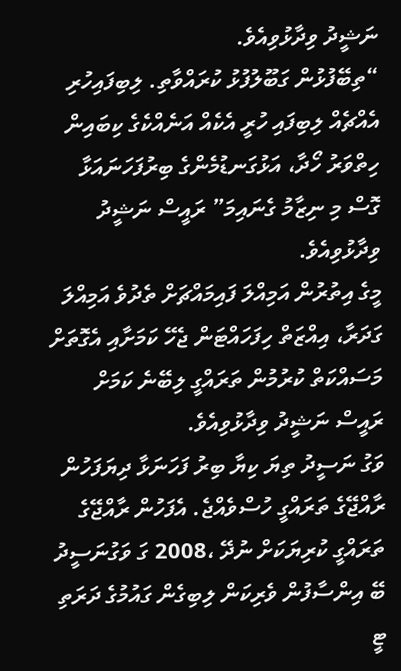ނަޝީދު ވިދާޅުވިއެވެ.
“ތިބޭފުޅުން ގަބޫލުފުޅު ކުރައްވާތި. ލިބިފައިހުރި އެއްޗެއް ލިބިފައި ހުރީ އެކެއް އަނެއްކެގެ ކިބައިން ހިތްވަރު ހޯދާ، އަޅުގަނޑުމެންގެ ބިރުފަހަނައަޅާ ގޮސް މި ނިޒާމު ގެނައިމަ” ރައީސް ނަޝީދު ވިދާޅުވިއެވެ.
މީގެ އިތުރުން އަމިއްލަ ފައިމައްޗަށް ތެދުވެ އަމިއްލަ ގަދަރާ، އިއްޒަތް ހިފަހައްޓަން ޖެހޭ ކަމަށާއި އެގޮތަށް މަސައްކަތް ކުރުމުން ތަރައްގީ ލިބޭނެ ކަމަށް ރައީސް ނަޝީދު ވިދާޅުވިއެވެ.
ވަގު ނަސީދު ތިޔަ ކިޔާ ބިރު ފަހަނަޅާ ދިޔަފަހުން ރާއްޖޭގެ ތަރައްގީ ހުސްވެއްޖެ. އެފަހުން ރާއްޖޭގެ ތަރައްގީ ކުރިޔަކަށް ނުދޭ ،2008 ގަ ވަގުނަސީދު ބޭ އިންސާފުން ވެރިކަން ލިބިގެން ގައުމުގެ ދަރަތި ޓީ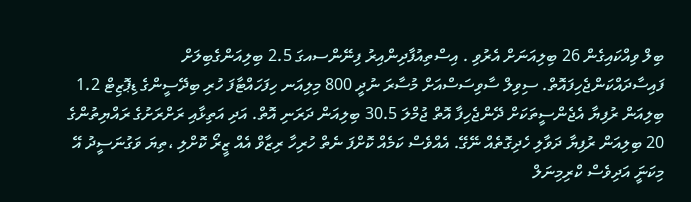ބިލް ވިއްކައިގެން 26 ބިލިއަނަށް އެރުވި . އިސްތިއުފާދިންއިރު ފިނޭންސއގަ 2.5 ބިލިއަންގެބިލަށް ފައިސާދައްކަންޖެހިފައޮތް. ސިވިލް ސާވިސަސްއަށް މުސާރަ ނުދީ 800 މިލިއަނ ހިފަހައްޓާފަ ހުރި ބިދޭސީންގެ ޑިޕޮޒިޓް 1.2 ބިލިއަން ރުފިޔާ އެޖެންސީތަކަށް ދޭންޖެހިފާ އޮތް ޖުމްލަ 30.5 ބިލިއަން ދަރަނި އޮތް. އަދި އަތިޅާއި ރަށްރަށުގެ ރައްޔިތުންގެ 20 ބިލިއަން ރުފިޔާ ދަވާލި ހެދިގޮތެއް ނޭގޭ. އެއްވެސް ކަމެއް ކޮށްފަ ނެތް ހުރިހާ ރިޒާވް އެއް ޒީރޯ ކޮށްލި ،ތިޔަ ވަގުނަސީދު އޭ މިކަނަީ އަދިވެސް ކްރިމިނަލް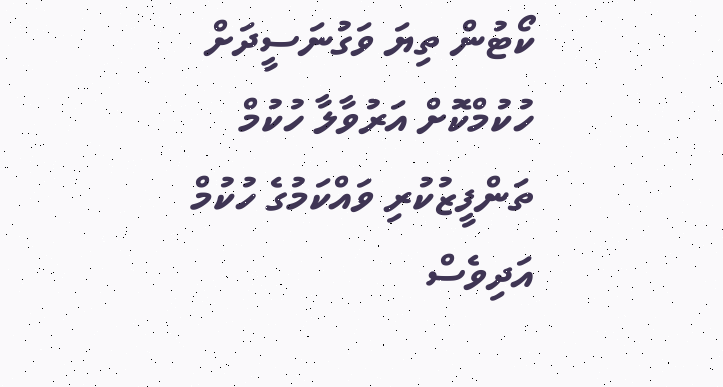ކޯޓުން ތިޔަ ވަގުނަސީދަށް ހުކުމްކޮށް އަރުވާލާ ހުކުމް ތަންފީޒުކުރި ވައްކަމުގެ ހުކުމް އަދިވެސް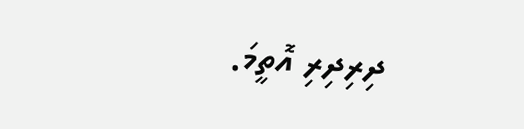ދިރިދިރި އޮތީމަ.